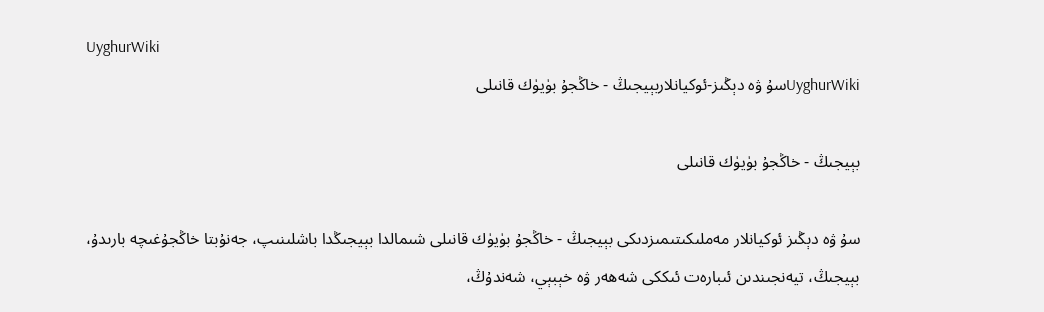UyghurWiki
UyghurWikiسۇ ۋە دېڭىز-ئوكيانلاربېيجىڭ - خاڭجۇ بۈيۈك قانىلى

بېيجىڭ - خاڭجۇ بۈيۈك قانىلى

سۇ ۋە دېڭىز ئوكيانلار مەملىكىتىمىزدىكى بېيجىڭ - خاڭجۇ بۈيۈك قانىلى شىمالدا بېيجىڭدا باشلىنىپ، جەنۇبتا خاڭجۇغىچە بارىدۇ، بېيجىڭ، تيەنجىندىن ئىبارەت ئىككى شەھەر ۋە خېبېي، شەندۇڭ،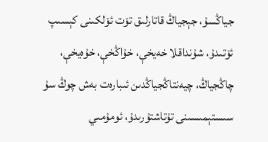جياڭسۇ، جېجياڭ قاتارلىق تۆت ئۆلكىنى كېسىپ ئۆتىدۇ، شۇنداقلا خەيخې، خۇاڭخې، خۇەيخې، چاڭجياڭ، چيەنتاڭجياڭدىن ئىبارەت بەش چوڭ سۇ سىستېمىسىنى تۇتاشتۇرىدۇ، ئومۇمىي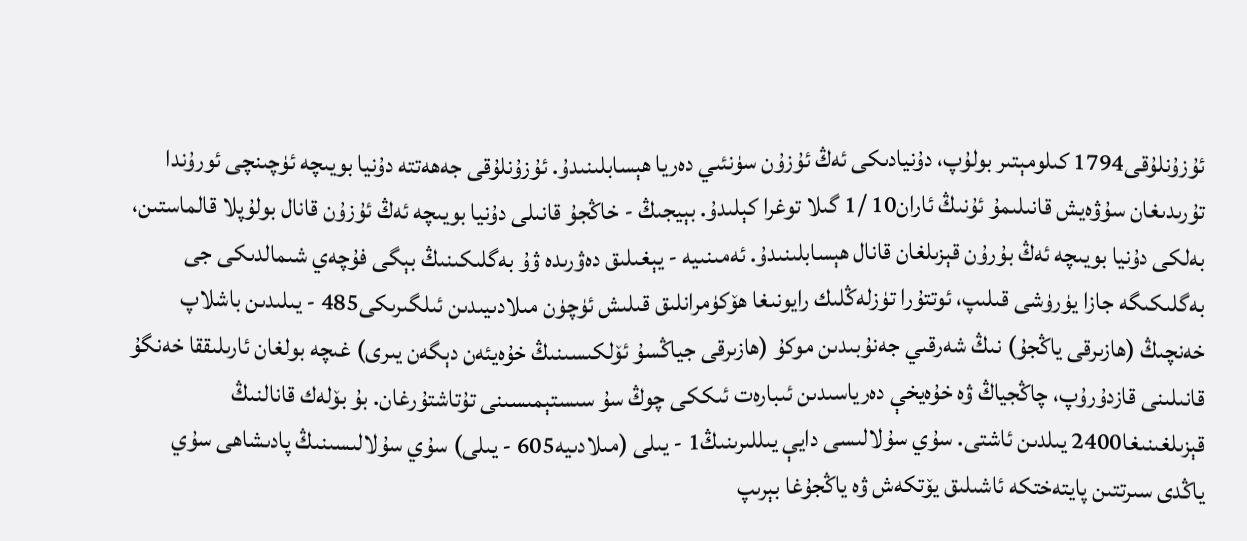ئۇزۇنلۇقى1794 كىلومېتىر بولۇپ، دۇنيادىكى ئەڭ ئۇزۇن سۈنئىي دەريا ھېسابلىنىدۇ. ئۇزۇنلۇقى جەھەتتە دۇنيا بويىچە ئۈچىنچى ئورۇندا تۇرىدىغان سۇۋەيش قانىلىمۇ ئۇنىڭ ئاران10 /1 گىلا توغرا كېلىدۇ. بېيجىڭ - خاڭجۇ قانىلى دۇنيا بويىچە ئەڭ ئۇزۇن قانال بولۇپلا قالماستىن، بەلكى دۇنيا بويىچە ئەڭ بۇرۇن قېزىلغان قانال ھېسابلىنىدۇ. ئەمىنىيە - يېغىلىق دەۋرىدە ۋۇ بەگلىكىنىڭ بېگى فۇچەي شىمالدىكى جى بەگلىكىگە جازا يۈرۈشى قىلىپ، ئوتتۇرا تۈزلەڭلىك رايونىغا ھۆكۈمرانلىق قىلىش ئۈچۈن مىلادىيىدىن ئىلگىرىكى485 - يىلىدىن باشلاپ خەنچىڭ (ھازىرقى ياڭجۇ) نىڭ شەرقىي جەنۇبىدىن موكۇ (ھازىرقى جياڭسۇ ئۆلكىسىنىڭ خۇەيئەن دېگەن يىرى) غىچە بولغان ئارىلىققا خەنگۇ قانىلىنى قازدۇرۇپ، چاڭجياڭ ۋە خۇەيخې دەرياسىدىن ئىبارەت ئىككى چوڭ سۇ سىستېمىسىنى تۇتاشتۇرغان. بۇ بۆلەك قانالنىڭ قېزىلغىنىغا2400 يىلدىن ئاشتى. سۇي سۇلالىسى دايې يىللىرىنىڭ1 - يىلى (مىلادىيە605 - يىلى) سۇي سۇلالىسىنىڭ پادىشاھى سۇي ياڭدى سىرتتىن پايتەختكە ئاشىلىق يۆتكەش ۋە ياڭجۇغا بېرىپ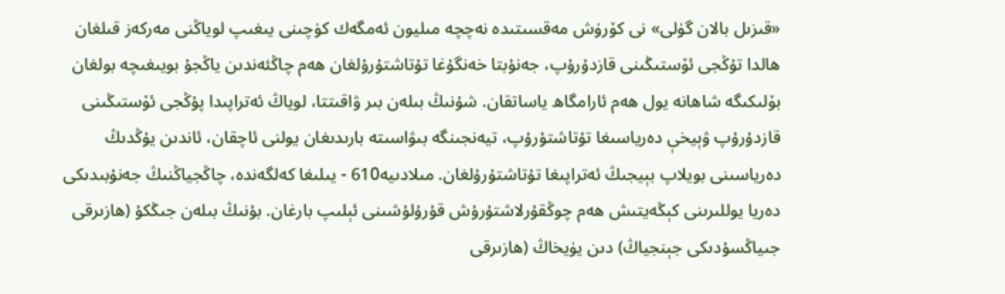«قىزىل بالان گۈلى» نى كۆرۈش مەقسىتىدە نەچچە مىليون ئەمگەك كۈچىنى يىغىپ لوياڭنى مەركەز قىلغان ھالدا تۇڭجى ئۆستىڭىنى قازدۇرۇپ، جەنۇبتا خەنگۇغا تۇتاشتۇرۇلغان ھەم چاڭئەندىن ياڭجۇ بويىغىچە بولغان بۆلىكىگە شاھانە يول ھەم ئارامگاھ ياساتقان. شۇنىڭ بىلەن بىر ۋاقىتتا، لوياڭ ئەتراپىدا پۇڭجى ئۆستىڭىنى قازدۇرۇپ ۋېيخې دەرياسىغا تۇتاشتۇرۇپ، تيەنجىنگە بىۋاسىتە بارىدىغان يولنى ئاچقان، ئاندىن يۇڭدىڭ دەرياسىنى بويلاپ بېيجىڭ ئەتراپىغا تۇتاشتۇرۇلغان. مىلادىيە610 - يىلىغا كەلگەندە، چاڭجياڭنىڭ جەنۇبىدىكى دەريا يوللىرىنى كېڭەيتىش ھەم چوڭقۇرلاشتۇرۇش قۇرۇلۇشىنى ئېلىپ بارغان. بۇنىڭ بىلەن جىڭكۇ (ھازىرقى جىياڭسۇدىكى جېنجياڭ) دىن يۈيخاڭ (ھازىرقى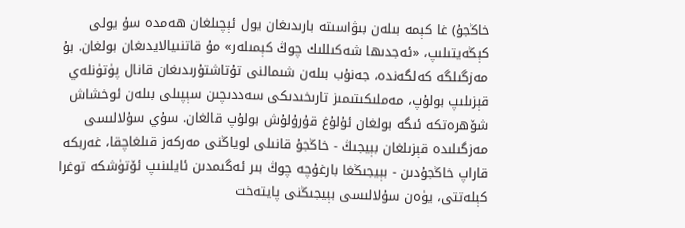خاڭجۇ) غا كېمە بىلەن بىۋاسىتە بارىدىغان يول ئېچىلغان ھەمدە سۇ يولى كېڭەيتىلىپ، «ئەجدىھا شەكىللىك چوڭ كېمىلەر» مۇ قاتنىيالايدىغان بولغان. بۇ مەزگىلگە كەلگەندە، جەنۇب بىلەن شىمالنى تۇتاشتۇرىدىغان قانال پۈتۈنلەي قېزىلىپ بولۇپ، مەملىكىتىمىز تارىخىدىكى سەددىچىن سېپىلى بىلەن ئوخشاش شۆھرەتكە ئىگە بولغان ئۇلۇغ قۇرۇلۇش بولۇپ قالغان. سۇي سۇلالىسى مەزگىلىدە قېزىلغان بېيجىڭ - خاڭجۇ قانىلى لوياڭنى مەركەز قىلغاچقا، غەربكە قاراپ خاڭجۇدىن - بېيجىڭغا بارغۇچە چوڭ بىر ئەگىمدىن ئايلىنىپ ئۆتۈشكە توغرا كېلەتتى، يۈەن سۇلالىسى بېيجىڭنى پايتەخت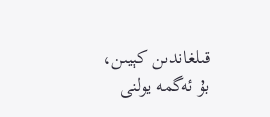قىلغاندىن كېيىن، بۇ ئەگمە يولنى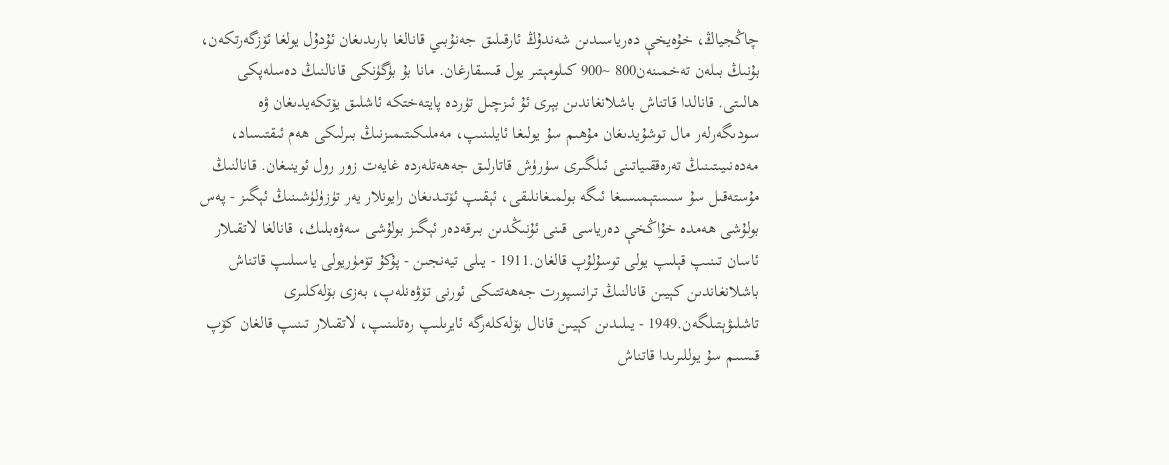چاڭجياڭ، خۇەيخې دەرياسىدىن شەندۇڭ ئارقىلىق جەنۇبىي قانالغا بارىدىغان ئۇدۇل يولغا ئۆزگەرتكەن، بۇنىڭ بىلەن تەخمىنەن800 ~900 كىلومېتىر يول قىسقارغان. مانا بۇ بۈگۈنكى قانالنىڭ دەسلەپكى ھالىتى. قانالدا قاتناش باشلانغاندىن بېرى ئۇ ئىزچىل تۈردە پايتەختكە ئاشلىق يۆتكەيدىغان ۋە سودىگەرلەر مال توشۇيدىغان مۇھىم سۇ يولىغا ئايلىنىپ، مەملىكىتىمىزنىڭ بىرلىكى ھەم ئىقتىساد، مەدەنىيىتىنىڭ تەرەققىياتىنى ئىلگىرى سۈرۈش قاتارلىق جەھەتلەردە غايەت زور رول ئوينىغان. قانالنىڭ مۇستەقىل سۇ سىستېمىسىغا ئىگە بولمىغانلىقى، ئېقىپ ئۆتىدىغان رايونلار يەر تۈزۈلۈشىنىڭ ئېگىز - پەس بولۇشى ھەمدە خۇاڭخې دەرياسى قىنى ئۇنىڭدىن بىرقەدەر ئېگىز بولۇشى سەۋەبلىك، قانالغا لاتقىلار ئاسان تىنىپ قېلىپ يولى توسۇلۇپ قالغان.1911 - يىلى تيەنجىن - پۇكۇ تۆمۈريولى ياسىلىپ قاتناش باشلانغاندىن كېيىن قانالنىڭ ترانسپورت جەھەتتىكى ئورنى تۆۋەنلەپ، بەزى بۆلەكلىرى تاشلىۋېتىلگەن.1949 - يىلىدىن كېيىن قانال بۆلەكلەرگە ئايرىلىپ رەتلىنىپ، لاتقىلار تىنىپ قالغان كۆپ قىسىم سۇ يوللىرىدا قاتناش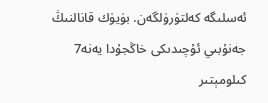ئەسلىگە كەلتۈرۈلگەن. بۈيۈك قانالنىڭ جەنۇبىي ئۇچىدىكى خاڭجۇدا يەنە7 كىلومېتىر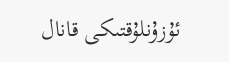ئۇزۇنلۇقتىكى قانال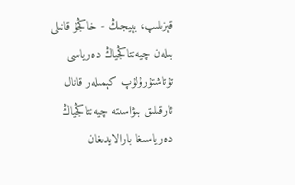قېزىلىپ، بېيجىڭ - خاڭجۇ قانىلى بىلەن چيەنتاڭجياڭ دەرياسى تۇتاشتۇرۇلۇپ كېمىلەر قانال ئارقىلىق بىۋاسىتە چيەنتاڭجياڭ دەرياسىغا بارالايدىغان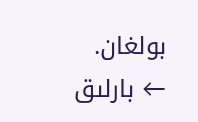بولغان.
← بارلىق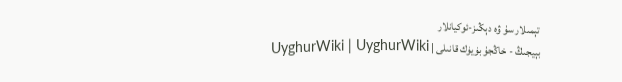تېمىلار سۇ ۋە دېڭىز-ئوكيانلار
بېيجىڭ - خاڭجۇ بۈيۈك قانىلى | UyghurWiki | UyghurWiki